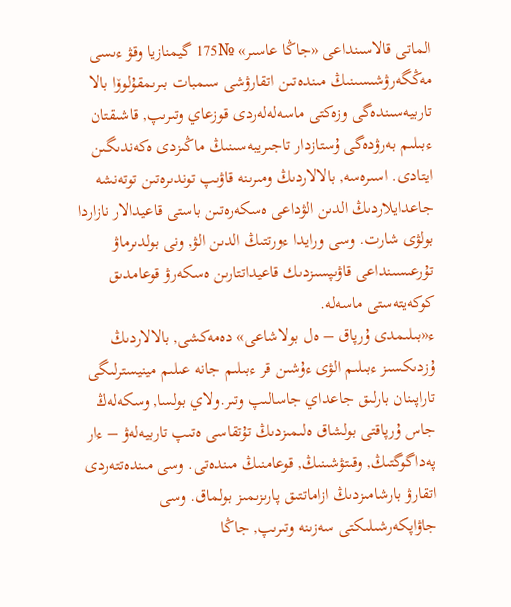الماتى قالاسىنداعى «جاڭا عاسىر» №175 گيمنازيا وقۋ ءىسى مەڭگەرۋشىسىنىڭ مىندەتىن اتقارۋشى سىمبات بىرىمقۇلوۆا بالا تاربيەسىندەگى وزەكتى ماسەلەلەردى قوزعاي وتىرىپ, قاشىقتان ءبىلىم بەرۋدەگى ۇستازدار تاجىريبەسىنىڭ ماڭىزدى ەكەندىگىن ايتادى. اسىرەسە, بالالاردىڭ ومىرىنە قاۋىپ توندىرەتىن توتەنشە جاعدايلاردىڭ الدىن الۋداعى ەسكەرەتىن باستى قاعيدالار نازاردا بولۋى شارت. وسى ورايدا ءورتتىڭ الدىن الۋ, ونى بولدىرماۋ تۇرعىسىنداعى قاۋىپسىزدىك قاعيداتتارىن ەسكەرۋ قوعامدىق كوكەيتەستى ماسەلە.
ء«بىلىمدى ۇرپاق – ەل بولاشاعى» دەمەكشى, بالالاردىڭ ۇزدىكسىز ءبىلىم الۋى ءۇشىن قر ءبىلىم جانە عىلىم مينيسترلىگى تاراپىنان بارلىق جاعداي جاسالىپ وتىر.ولاي بولسا, وسكەلەڭ جاس ۇرپاقتى بولشاق ەلىمىزدىڭ تۇتقاسى ەتىپ تاربيەلەۋ – ءار پەداگوگتىڭ, وقىتۋشىنىڭ, قوعامنىڭ مىندەتى. وسى مىندەتتەردى اتقارۋ بارشامىزدىڭ ازاماتتىق پارىزىمىز بولماق. وسى جاۋاپكەرشىلىكتى سەزىنە وتىرىپ, جاڭا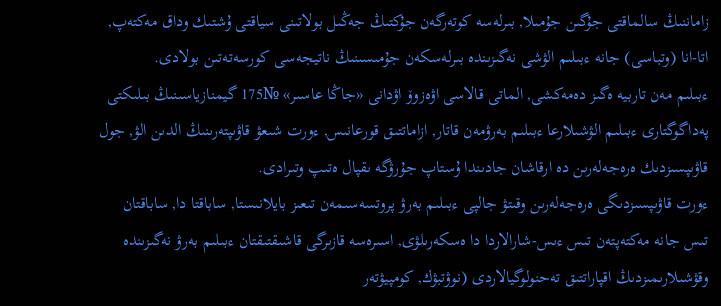زاماننىڭ سالماقتى جۇگىن جۇمىلا, بىرلەسە كوتەرگەن جۇكتىڭ جەڭىل بولاتىنى سياقتى ۇشتىك وداق مەكتەپ, اتا-انا (وتباسى) جانە ءبىلىم الۋشى نەگىزىندە بىرلەسكەن جۇمىسىنىڭ ناتيجەسى كورسەتەتىن بولادى.
ءبىلىم مەن تاربيە ەگىز دەمەكشى, الماتى قالاسى اۋەزوۆ اۋدانى «جاڭا عاسىر» №175 گيمنازياسىنىڭ بىلىكتى پەداگوگتارى ءبىلىم الۋشىلارعا ءبىلىم بەرۋمەن قاتار, ازاماتتىق قورعانىس, ءورت شىعۋ قاۋىپتەرىنىڭ الدىن الۋ, جول قاۋىپسىزدىك ەرەجەلەرىن دە ارقاشان جادىندا ۇستاپ جۇرۋگە ىقپال ەتىپ وتىرادى.
ءورت قاۋىپسىزدىگى ەرەجەلەرىن وقىتۋ جالپى ءبىلىم بەرۋ پروتسەسىمەن تىعىز بايلانىستا, ساباقتا دا, ساباقتان تىس جانە مەكتەپتەن تىس ءىس-شارالاردا دا ەسكەرىلۋى, اسىرەسە قازىرگى قاشىقتىقتان ءبىلىم بەرۋ نەگىزىندە وقۋشىلارىمىزدىڭ اقپاراتتىق تەحنولوگيالاردى (نوۋتبۋك, كومپيۋتەر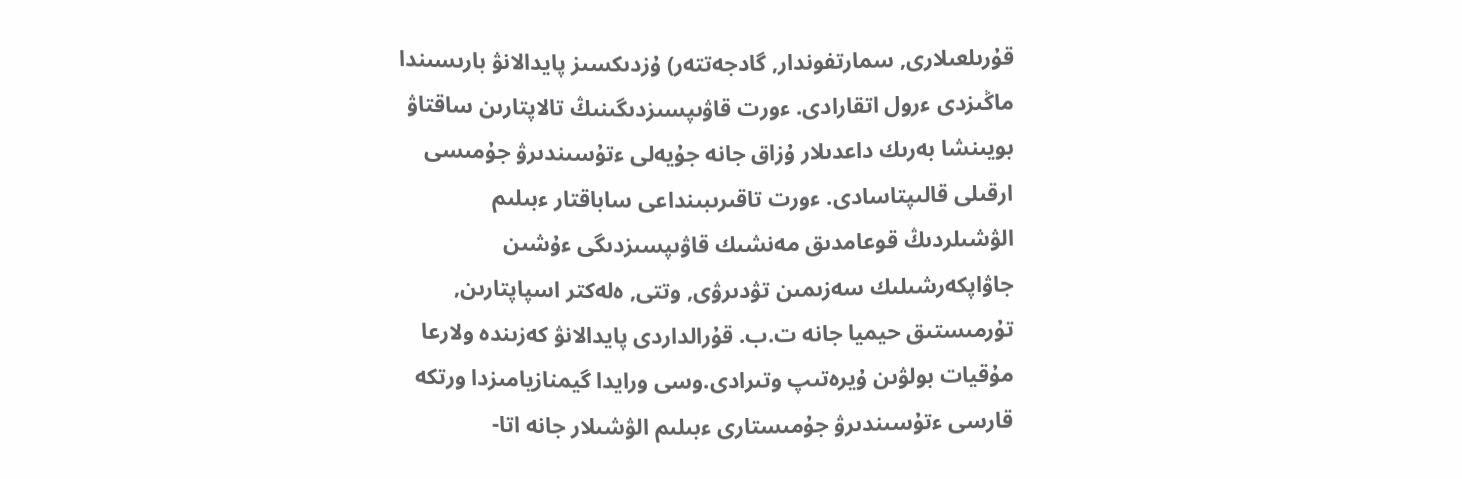قۇرىلعىلارى, سمارتفوندار, گادجەتتەر) ۇزدىكسىز پايدالانۋ بارىسىندا ماڭىزدى ءرول اتقارادى. ءورت قاۋىپسىزدىگىنىڭ تالاپتارىن ساقتاۋ بويىنشا بەرىك داعدىلار ۇزاق جانە جۇيەلى ءتۇسىندىرۋ جۇمىسى ارقىلى قالىپتاسادى. ءورت تاقىرىبىنداعى ساباقتار ءبىلىم الۋشىلردىڭ قوعامدىق مەنشىك قاۋىپسىزدىگى ءۇشىن جاۋاپكەرشىلىك سەزىمىن تۋدىرۋى, وتتى, ەلەكتر اسپاپتارىن, تۇرمىستىق حيميا جانە ت.ب. قۇرالداردى پايدالانۋ كەزىندە ولارعا مۇقيات بولۋىن ۇيرەتىپ وتىرادى.وسى ورايدا گيمنازيامىزدا ورتكە قارسى ءتۇسىندىرۋ جۇمىستارى ءبىلىم الۋشىلار جانە اتا-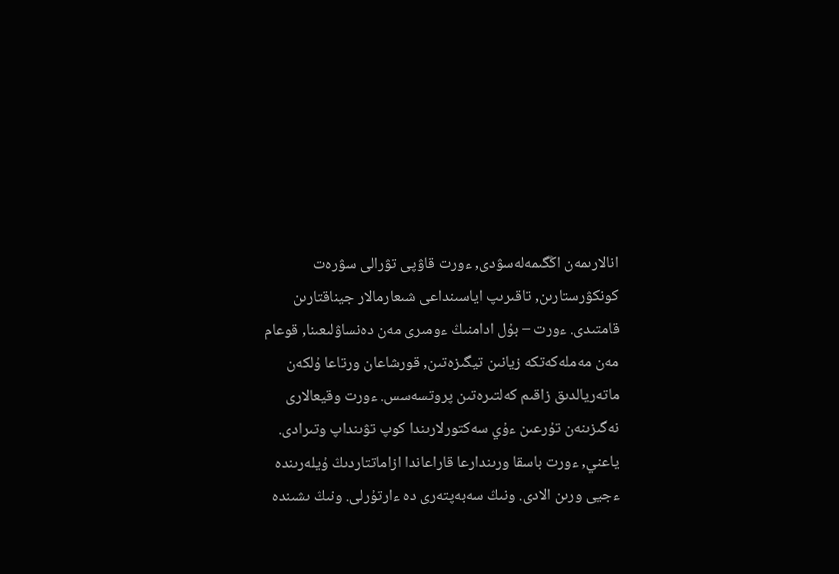انالارىمەن اڭگىمەلەسۋدى, ءورت قاۋپى تۋرالى سۋرەت كونكۋرستارىن, تاقىرىپ اياسىنداعى شىعارمالار جيناقتارىن قامتىدى. ءورت – بۇل ادامنىڭ ءومىرى مەن دەنساۋلىعىنا, قوعام مەن مەملەكەتكە زيانىن تيگىزەتىن, قورشاعان ورتاعا ۇلكەن ماتەريالدىق زاقىم كەلتىرەتىن پروتسەسس. ءورت وقيعالارى نەگىزىنەن تۇرعىن ءۇي سەكتورلارىندا كوپ تۋىنداپ وتىرادى. ياعني, ءورت باسقا ورىندارعا قاراعاندا ازاماتتاردىڭ ۇيلەرىندە ءجيى ورىن الادى. ونىڭ سەبەپتەرى دە ءارتۇرلى. ونىڭ ىشىندە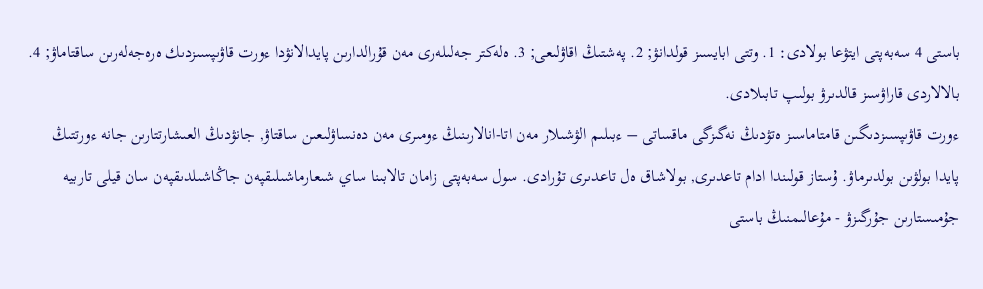باستى 4 سەبەپتى ايتۋعا بولادى: 1. وتتى ابايسىز قولدانۋ; 2. پەشتىڭ اقاۋلىعى; 3. ەلەكتر جەلىلەرى مەن قۇرالدارىن پايدالانۋدا ءورت قاۋىپسىزدىك ەرەجەلەرىن ساقتاماۋ; 4. بالالاردى قاراۋسىز قالدىرۋ بولىپ تابىلادى.
ءورت قاۋىپسىزدىگىن قامتاماسىز ەتۋدىڭ نەگىزگى ماقساتى – ءبىلىم الۋشىلار مەن اتا-انالارىنىڭ ءومىرى مەن دەنساۋلىعىن ساقتاۋ, جانۋدىڭ العىشارتتارىن جانە ءورتتىڭ پايدا بولۋىن بولدىرماۋ. ۇستاز قولىندا ادام تاعدىرى, بولاشاق ەل تاعدىرى تۇرادى. سول سەبەپتى زامان تالابىنا ساي شىعارماشىلىقپەن جاڭاشىلدىقپەن سان قيلى تاربيە جۇمىستارىن جۇرگىزۋ - مۇعالىمنىڭ باستى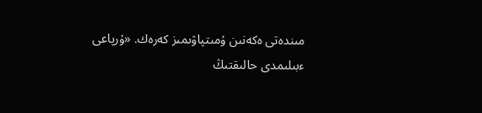مىندەتى ەكەنىن ۇمىتپاۋىمىز كەرەك. «ۇرپاعى ءبىلىمدى حالىقتىڭ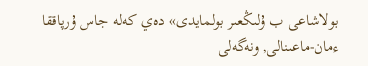بولاشاعى ب ۇلىڭعىر بولمايدى» دەي كەلە جاس ۇرپاققا ءمان-ماعىنالى, ونەگەلى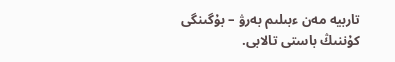تاربيە مەن ءبىلىم بەرۋ – بۇگىنگى كۇننىڭ باستى تالابى.